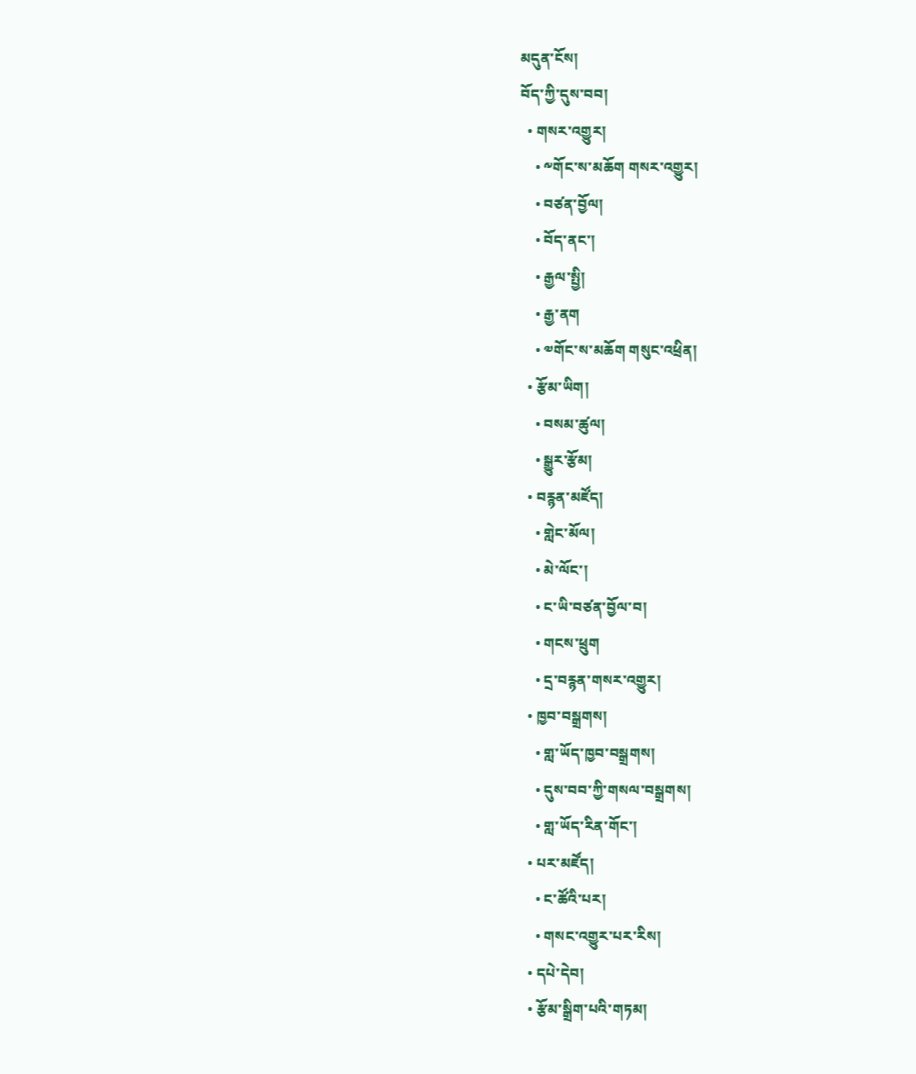མདུན་ངོས།
བོད་ཀྱི་དུས་བབ།
  • གསར་འགྱུར།
    • ༸གོང་ས་མཆོག གསར་འགྱུར།
    • བཙན་བྱོལ།
    • བོད་ནང་།
    • རྒྱལ་སྤྱི།
    • རྒྱ་ནག
    • ༧གོང་ས་མཆོག གསུང་འཕྲིན།
  • རྩོམ་ཡིག།
    • བསམ་ཚུལ།
    • སྒྱུར་རྩོམ།
  • བརྙན་མཛོད།
    • གླེང་མོལ།
    • མེ་ལོང་།
    • ང་ཡི་བཙན་བྱོལ་བ།
    • གངས་ཕྲུག
    • དྲ་བརྙན་གསར་འགྱུར།
  • ཁྱབ་བསྒྲགས།
    • གླ་ཡོད་ཁྱབ་བསྒྲགས།
    • དུས་བབ་ཀྱི་གསལ་བསྒྲགས།
    • གླ་ཡོད་རིན་གོང་།
  • པར་མཛོད།
    • ང་ཚོའི་པར།
    • གསང་འགྱུར་པར་རིས།
  • དཔེ་དེབ།
  • རྩོམ་སྒྲིག་པའི་གཏམ།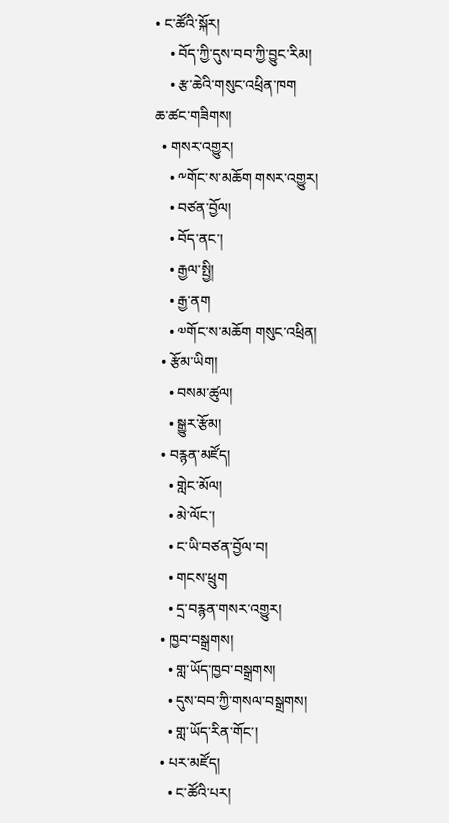• ང་ཚོའི་སྐོར།
    • བོད་ཀྱི་དུས་བབ་ཀྱི་བྱུང་རིམ།
    • རྩ་ཆེའི་གསུང་འཕྲིན་ཁག
ཆ་ཚང་གཟིགས།
  • གསར་འགྱུར།
    • ༸གོང་ས་མཆོག གསར་འགྱུར།
    • བཙན་བྱོལ།
    • བོད་ནང་།
    • རྒྱལ་སྤྱི།
    • རྒྱ་ནག
    • ༧གོང་ས་མཆོག གསུང་འཕྲིན།
  • རྩོམ་ཡིག།
    • བསམ་ཚུལ།
    • སྒྱུར་རྩོམ།
  • བརྙན་མཛོད།
    • གླེང་མོལ།
    • མེ་ལོང་།
    • ང་ཡི་བཙན་བྱོལ་བ།
    • གངས་ཕྲུག
    • དྲ་བརྙན་གསར་འགྱུར།
  • ཁྱབ་བསྒྲགས།
    • གླ་ཡོད་ཁྱབ་བསྒྲགས།
    • དུས་བབ་ཀྱི་གསལ་བསྒྲགས།
    • གླ་ཡོད་རིན་གོང་།
  • པར་མཛོད།
    • ང་ཚོའི་པར།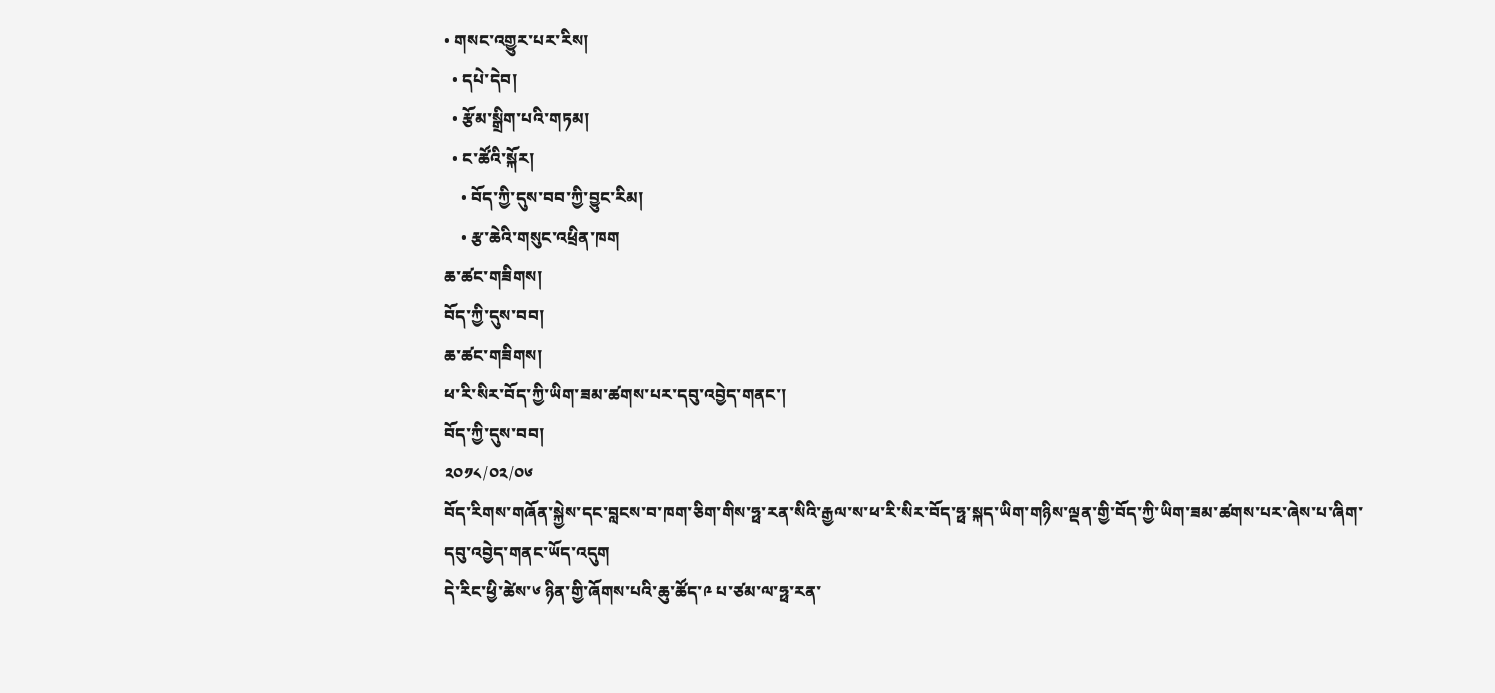• གསང་འགྱུར་པར་རིས།
  • དཔེ་དེབ།
  • རྩོམ་སྒྲིག་པའི་གཏམ།
  • ང་ཚོའི་སྐོར།
    • བོད་ཀྱི་དུས་བབ་ཀྱི་བྱུང་རིམ།
    • རྩ་ཆེའི་གསུང་འཕྲིན་ཁག
ཆ་ཚང་གཟིགས།
བོད་ཀྱི་དུས་བབ།
ཆ་ཚང་གཟིགས།
ཕ་རི་སིར་བོད་ཀྱི་ཡིག་ཟམ་ཚགས་པར་དབུ་འབྱེད་གནང་།
བོད་ཀྱི་དུས་བབ།
༢༠༡༨/༠༢/༠༦
བོད་རིགས་གཞོན་སྐྱེས་དང་བླངས་བ་ཁག་ཅིག་གིས་ཧྥ་རན་སིའི་རྒྱལ་ས་ཕ་རི་སིར་བོད་ཧྥ་སྐད་ཡིག་གཉིས་ལྡན་གྱི་བོད་ཀྱི་ཡིག་ཟམ་ཚགས་པར་ཞེས་པ་ཞིག་དབུ་འབྱེད་གནང་ཡོད་འདུག
དེ་རིང་ཕྱི་ཚེས་༦ ཉིན་གྱི་ཞོགས་པའི་ཆུ་ཚོད་༩ པ་ཙམ་ལ་ཧྥ་རན་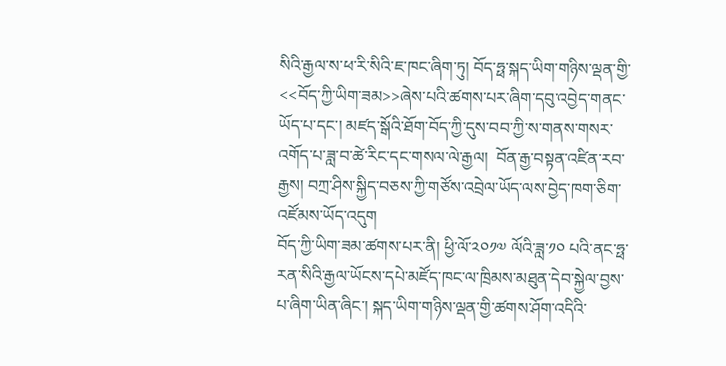སིའི་རྒྱལ་ས་ཕ་རི་སིའི་ཇ་ཁང་ཞིག་ཏུ། བོད་ཧྥ་སྐད་ཡིག་གཉིས་ལྡན་གྱི་<<བོད་ཀྱི་ཡིག་ཟམ>>ཞེས་པའི་ཚགས་པར་ཞིག་དབུ་འབྱེད་གནང་ཡོད་པ་དང་། མཛད་སྒོའི་ཐོག་བོད་ཀྱི་དུས་བབ་ཀྱི་ས་གནས་གསར་འགོད་པ་ཟླ་བ་ཚེ་རིང་དང་གསལ་ལེ་རྒྱལ།  བོན་རྒྱ་བསྟན་འཛིན་རབ་རྒྱས། བཀྲ་ཤིས་སྐྱིད་བཅས་ཀྱི་གཙོས་འབྲེལ་ཡོད་ལས་བྱེད་ཁག་ཅིག་འཛོམས་ཡོད་འདུག
བོད་ཀྱི་ཡིག་ཟམ་ཚགས་པར་ནི། ཕྱི་ལོ་༢༠༡༧ ལོའི་ཟླ་༡༠ པའི་ནང་ཧྥ་རན་སིའི་རྒྱལ་ཡོངས་དཔེ་མཛོད་ཁང་ལ་ཁྲིམས་མཐུན་དེབ་སྐྱེལ་བྱས་པ་ཞིག་ཡིན་ཞིང་། སྐད་ཡིག་གཉིས་ལྡན་གྱི་ཚགས་ཤོག་འདིའི་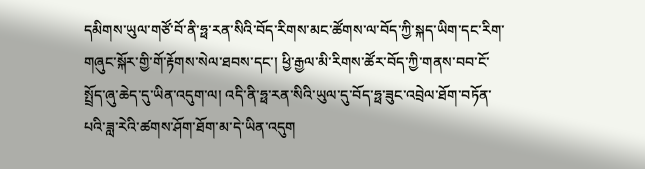དམིགས་ཡུལ་གཙོ་བོ་ནི་ཧྥ་རན་སིའི་བོད་རིགས་མང་ཚོགས་ལ་བོད་ཀྱི་སྐད་ཡིག་དང་རིག་གཞུང་སྐོར་གྱི་གོ་རྟོགས་སེལ་ཐབས་དང་། ཕྱི་རྒྱལ་མི་རིགས་ཚོར་བོད་ཀྱི་གནས་བབ་ངོ་སྤྲོད་ཞུ་ཆེད་དུ་ཡིན་འདུག་ལ། འདི་ནི་ཧྥ་རན་སིའི་ཡུལ་དུ་བོད་ཧྥ་ཟུང་འབྲེལ་ཐོག་བཏོན་པའི་ཟླ་རེའི་ཚགས་ཤོག་ཐོག་མ་དེ་ཡིན་འདུག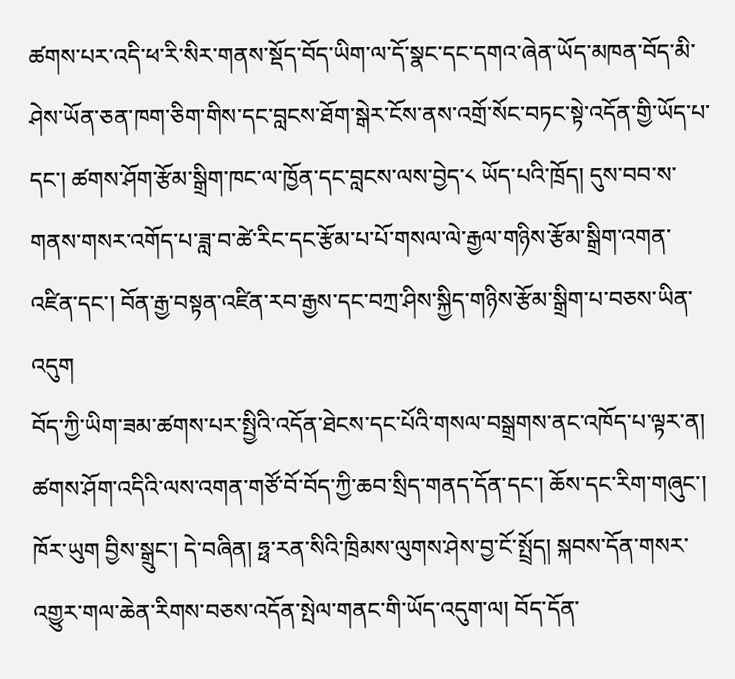ཚགས་པར་འདི་ཕ་རི་སིར་གནས་སྡོད་བོད་ཡིག་ལ་དོ་སྣང་དང་དགའ་ཞེན་ཡོད་མཁན་བོད་མི་ཤེས་ཡོན་ཅན་ཁག་ཅིག་གིས་དང་བླངས་ཐོག་སྒེར་ངོས་ནས་འགྲོ་སོང་བཏང་སྟེ་འདོན་གྱི་ཡོད་པ་དང་། ཚགས་ཤོག་རྩོམ་སྒྲིག་ཁང་ལ་ཁྱོན་དང་བླངས་ལས་བྱེད་༨ ཡོད་པའི་ཁྲོད། དུས་བབ་ས་གནས་གསར་འགོད་པ་ཟླ་བ་ཚེ་རིང་དང་རྩོམ་པ་པོ་གསལ་ལེ་རྒྱལ་གཉིས་རྩོམ་སྒྲིག་འགན་འཛིན་དང་། བོན་རྒྱ་བསྟན་འཛིན་རབ་རྒྱས་དང་བཀྲ་ཤིས་སྐྱིད་གཉིས་རྩོམ་སྒྲིག་པ་བཅས་ཡིན་འདུག
བོད་ཀྱི་ཡིག་ཟམ་ཚགས་པར་སྤྱིའི་འདོན་ཐེངས་དང་པོའི་གསལ་བསྒྲགས་ནང་འཁོད་པ་ལྟར་ན། ཚགས་ཤོག་འདིའི་ལས་འགན་གཙོ་བོ་བོད་ཀྱི་ཆབ་སྲིད་གནད་དོན་དང་། ཆོས་དང་རིག་གཞུང་། ཁོར་ཡུག བྱིས་སྒྲུང་། དེ་བཞིན། ཧྥ་རན་སིའི་ཁྲིམས་ལུགས་ཤེས་བྱ་ངོ་སྤྲོད། སྐབས་དོན་གསར་འགྱུར་གལ་ཆེན་རིགས་བཅས་འདོན་སྤེལ་གནང་གི་ཡོད་འདུག་ལ། བོད་དོན་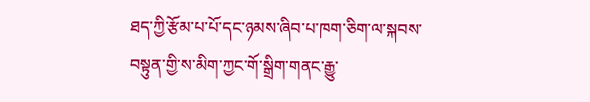ཐད་ཀྱི་རྩོམ་པ་པོ་དང་ཉམས་ཞིབ་པ་ཁག་ཅིག་ལ་སྐབས་བསྟུན་གྱི་ས་མིག་ཀྱང་གོ་སྒྲིག་གནང་རྒྱུ་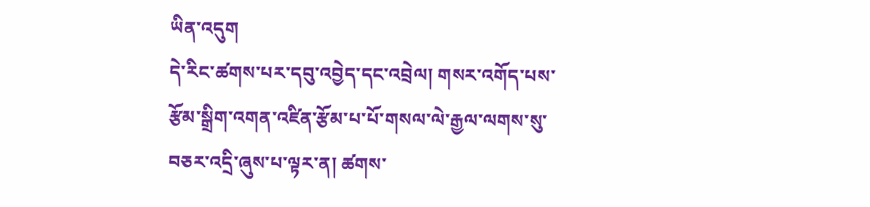ཡིན་འདུག
དེ་རིང་ཚགས་པར་དབུ་འབྱེད་དང་འབྲེལ། གསར་འགོད་པས་རྩོམ་སྒྲིག་འགན་འཛིན་རྩོམ་པ་པོ་གསལ་ལེ་རྒྱལ་ལགས་སུ་བཅར་འདྲི་ཞུས་པ་ལྟར་ན། ཚགས་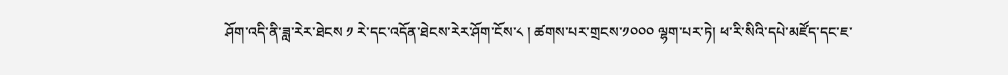ཤོག་འདི་ནི་ཟླ་རེར་ཐེངས ༡ རེ་དང་འདོན་ཐེངས་རེར་ཤོག་ངོས་༨ ། ཚགས་པར་གྲངས་༡༠༠༠ ལྷག་པར་ཏེ། ཕ་རི་སིའི་དཔེ་མཛོད་དང་ཇ་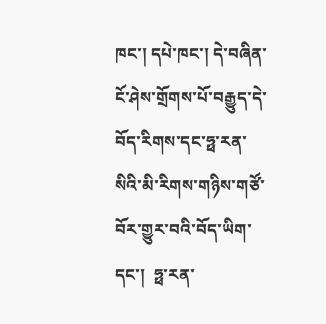ཁང་། དཔེ་ཁང་། དེ་བཞིན་ངོ་ཤེས་གྲོགས་པོ་བརྒྱུད་དེ་བོད་རིགས་དང་ཧྥ་རན་སིའི་མི་རིགས་གཉིས་གཙོ་བོར་གྱུར་བའི་བོད་ཡིག་དང་།  ཧྥ་རན་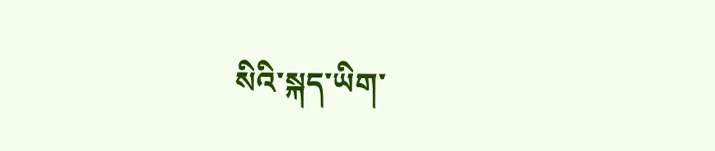སིའི་སྐད་ཡིག་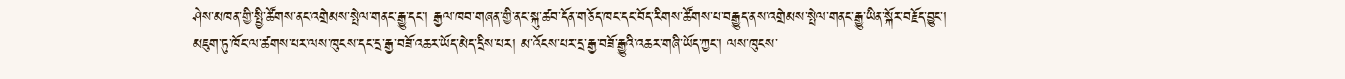ཤེས་མཁན་གྱི་སྤྱི་ཚོགས་ནང་འགྲེམས་སྤེལ་གནང་རྒྱུ་དང་། རྒྱལ་ཁབ་གཞན་གྱི་ནང་སྐུ་ཚབ་དོན་གཅོད་ཁང་དང་བོད་རིགས་ཚོགས་པ་བརྒྱུད་ནས་འགྲེམས་སྤེལ་གནང་རྒྱུ་ཡིན་སྐོར་བརྗོད་བྱུང་།
མཇུག་ཏུ་ཁོང་ལ་ཚགས་པར་ལས་ཁུངས་དང་དྲ་རྒྱ་བཟོ་འཆར་ཡོད་མེད་དྲིས་པར། མ་འོངས་པར་དྲ་རྒྱ་བཟོ་རྒྱུའི་འཆར་གཞི་ཡོད་ཀྱང་། ལས་ཁུངས་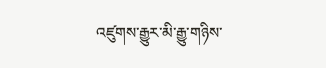འཛུགས་རྒྱུར་མི་རྒྱུ་གཉིས་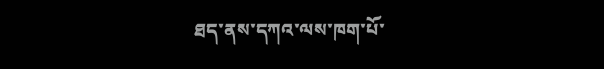ཐད་ནས་དཀའ་ལས་ཁག་པོ་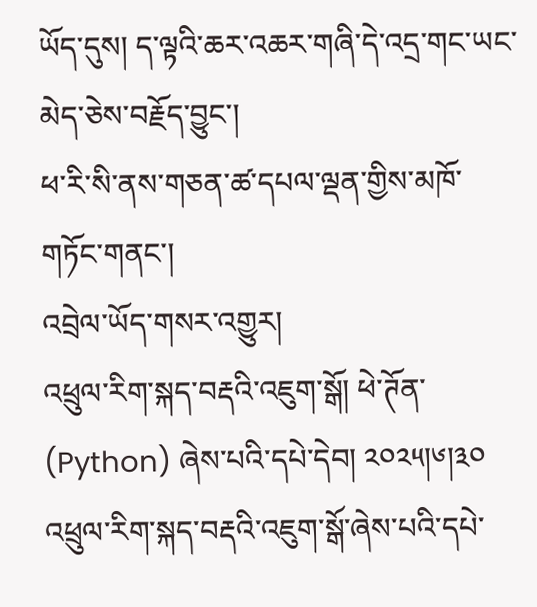ཡོད་དུས། ད་ལྟའི་ཆར་འཆར་གཞི་དེ་འདྲ་གང་ཡང་མེད་ཅེས་བརྗོད་བྱུང་།
ཕ་རི་སི་ནས་གཅན་ཚ་དཔལ་ལྡན་གྱིས་མཁོ་གཏོང་གནང་།
འབྲེལ་ཡོད་གསར་འགྱུར།
འཕྲུལ་རིག་སྐད་བརྡའི་འཇུག་སྒོ། ཕེ་ཊོན་ (Python) ཞེས་པའི་དཔེ་དེབ། ༢༠༢༥།༦།༣༠
འཕྲུལ་རིག་སྐད་བརྡའི་འཇུག་སྒོ་ཞེས་པའི་དཔེ་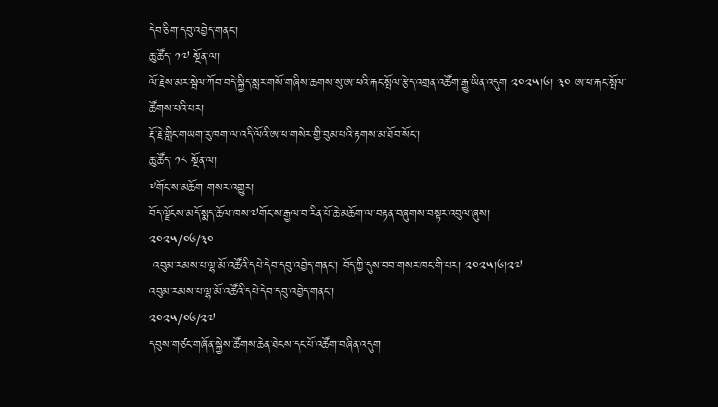དེབ་ཅིག་དབུ་འབྱེད་གནང་།
ཆུ་ཚོད་ ༡༧ སྔོན་ལ།
ལོ་རྗེས་མར་སྦེལ་ཀོབ་བདེ་སྐྱིད་སླར་གསོ་གཞིས་ཆགས་སུ་ཨ་ཕའི་རྐང་སྤོལ་རྩེད་འགྲན་འཚོག་རྒྱུ་ཡིན་འདུག ༢༠༢༥།༦། ༣༠ ཨ་ཕ་རྐང་སྤོལ་ཚོགས་པའི་པར།
རྡོ་རྗེ་གླིང་གཡག་རུ་ཁག་ལ་འདི་ལོའི་ཨ་ཕ་གསེར་གྱི་བུམ་པའི་རྟགས་མ་ཐོབ་སོང་།
ཆུ་ཚོད་ ༡༨ སྔོན་ལ།
༸གོང་ས་མཆོག གསར་འགྱུར།
བོད་ལྗོངས་མདོ་སྨད་ཆོལ་ཁས་༧གོང་ས་རྒྱལ་བ་རིན་པོ་ཆེ་མཆོག་ལ་བརྟན་བཞུགས་བསྟར་འབུལ་ཞུས།
༢༠༢༥/༠༦/༣༠
 འབུམ་རམས་པ་ལྷ་མོ་འཚོའི་དཔེ་དེབ་དབུ་འབྱེད་གནང་། བོད་ཀྱི་དུས་བབ་གསར་ཁང་གི་པར། ༢༠༢༥།༦།༢༧
འབུམ་རམས་པ་ལྷ་མོ་འཚོའི་དཔེ་དེབ་དབུ་འབྱེད་གནང་།
༢༠༢༥/༠༦/༢༧
དབུས་གཙང་གཞོན་སྐྱེས་ཚོགས་ཆེན་ཐེངས་དང་པོ་འཚོག་བཞིན་འདུག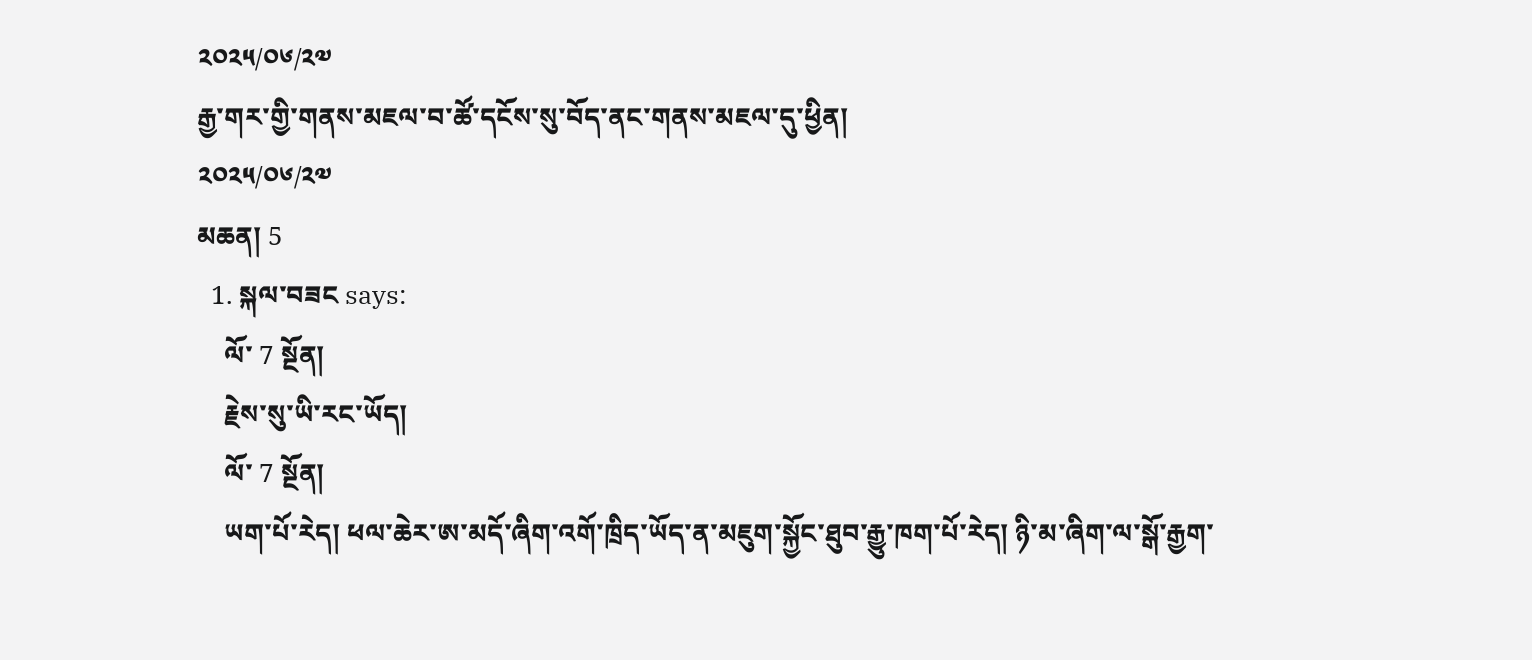༢༠༢༥/༠༦/༢༧
རྒྱ་གར་གྱི་གནས་མཇལ་བ་ཚོ་དངོས་སུ་བོད་ནང་གནས་མཇལ་དུ་ཕྱིན།
༢༠༢༥/༠༦/༢༧
མཆན། 5
  1. སྐལ་བཟང says:
    ལོ་ 7 སྔོན།
    རྗེས་སུ་ཡི་རང་ཡོད།
    ལོ་ 7 སྔོན།
    ཡག་པོ་རེད། ཕལ་ཆེར་ཨ་མདོ་ཞིག་འགོ་ཁྲིད་ཡོད་ན་མཇུག་སྐྱོང་ཐུབ་རྒྱུ་ཁག་པོ་རེད། ཉི་མ་ཞིག་ལ་སྒོ་རྒྱག་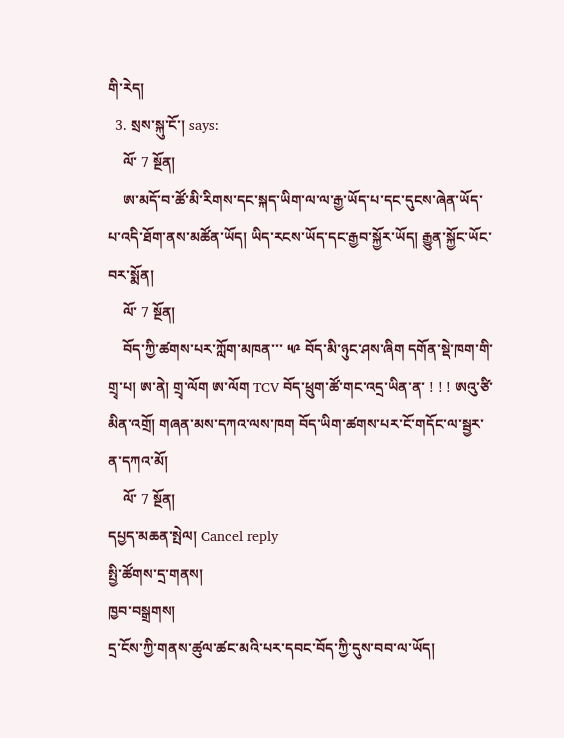གི་རེད།
  3. སྲས་སྐུ་ངོ་། says:
    ལོ་ 7 སྔོན།
    ཨ་མདོ་བ་ཚོ་མི་རིགས་དང་སྐད་ཡིག་ལ་ལ་རྒྱ་ཡོད་པ་དང་དུངས་ཞེན་ཡོད་པ་འདི་ཐོག་ནས་མཚོན་ཡོད། ཡིད་རངས་ཡོད་དང་རྒྱབ་སྐྱོར་ཡོད། རྒྱུན་སྐྱོང་ཡོང་བར་སྨོན།
    ལོ་ 7 སྔོན།
    བོད་ཀྱི་ཚགས་པར་ཀློག་མཁན་་་ ༥༩ བོད་མི་ཉུང་ཤས་ཞིག དགོན་སྡེ་ཁག་གི་ གྲྭ་པ། ཨ་ནེ། གྲྭ་ལོག ཨ་ལོག TCV བོད་ཕྲུག་ཚོ་གང་འདྲ་ཡིན་ན་ ! ! ! ཨའུ་ཙི་མིན་འགྲོ། གཞན་མས་དཀའ་ལས་ཁག བོད་ཡིག་ཚགས་པར་ངོ་གདོང་ལ་སྦྱར་ན་དཀའ་མོ།
    ལོ་ 7 སྔོན།
དཔྱད་མཆན་སྤེལ། Cancel reply
སྤྱི་ཚོགས་དྲ་གནས།
ཁྱབ་བསྒྲགས།
དྲ་ངོས་ཀྱི་གནས་ཚུལ་ཚང་མའི་པར་དབང་བོད་ཀྱི་དུས་བབ་ལ་ཡོད།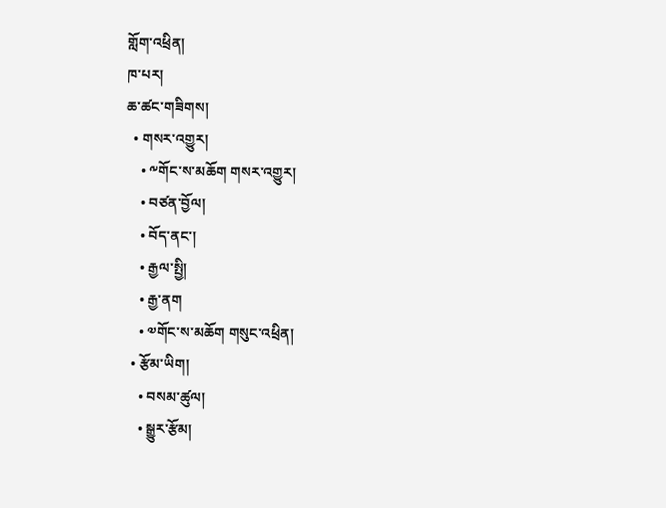གློག་འཕྲིན།
ཁ་པར།
ཆ་ཚང་གཟིགས།
  • གསར་འགྱུར།
    • ༸གོང་ས་མཆོག གསར་འགྱུར།
    • བཙན་བྱོལ།
    • བོད་ནང་།
    • རྒྱལ་སྤྱི།
    • རྒྱ་ནག
    • ༧གོང་ས་མཆོག གསུང་འཕྲིན།
  • རྩོམ་ཡིག།
    • བསམ་ཚུལ།
    • སྒྱུར་རྩོམ།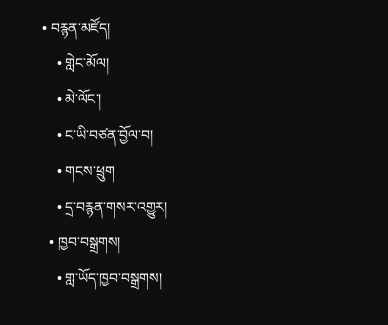• བརྙན་མཛོད།
    • གླེང་མོལ།
    • མེ་ལོང་།
    • ང་ཡི་བཙན་བྱོལ་བ།
    • གངས་ཕྲུག
    • དྲ་བརྙན་གསར་འགྱུར།
  • ཁྱབ་བསྒྲགས།
    • གླ་ཡོད་ཁྱབ་བསྒྲགས།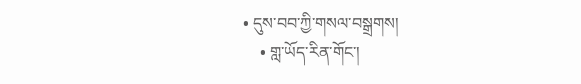• དུས་བབ་ཀྱི་གསལ་བསྒྲགས།
    • གླ་ཡོད་རིན་གོང་།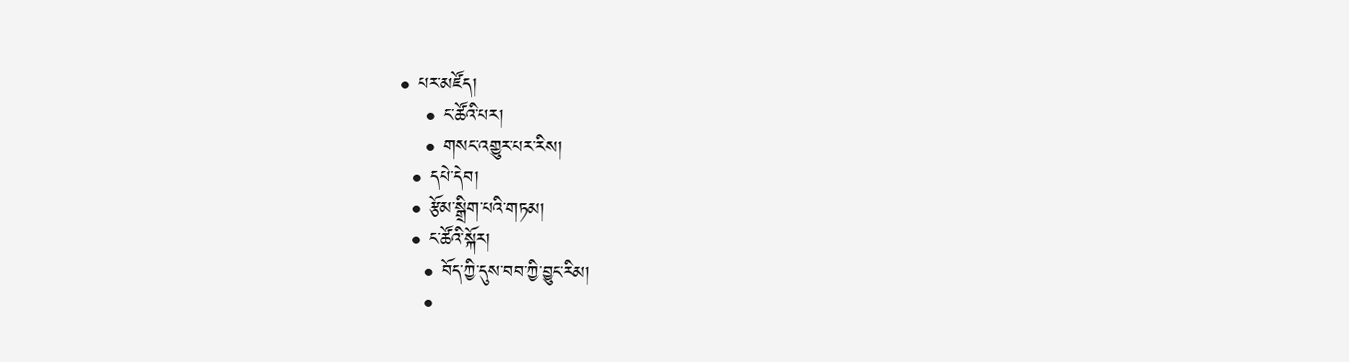• པར་མཛོད།
    • ང་ཚོའི་པར།
    • གསང་འགྱུར་པར་རིས།
  • དཔེ་དེབ།
  • རྩོམ་སྒྲིག་པའི་གཏམ།
  • ང་ཚོའི་སྐོར།
    • བོད་ཀྱི་དུས་བབ་ཀྱི་བྱུང་རིམ།
    •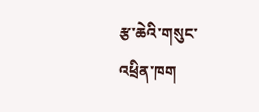རྩ་ཆེའི་གསུང་འཕྲིན་ཁག